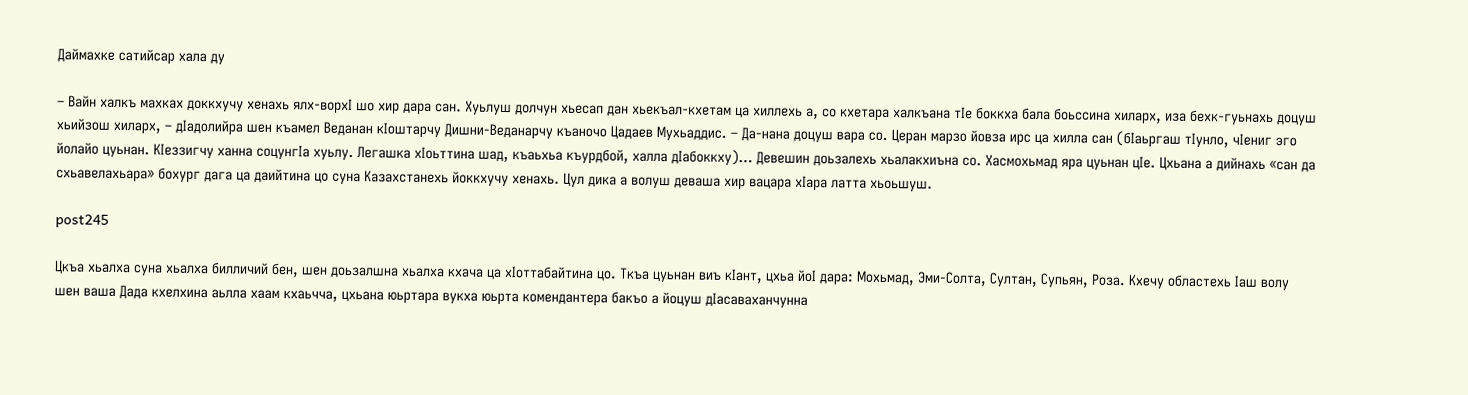Даймахке сатийсар хала ду

– Вайн халкъ махках доккхучу хенахь ялх-ворхI шо хир дара сан. Хуьлуш долчун хьесап дан хьекъал-кхетам ца хиллехь а, со кхетара халкъана тIе боккха бала боьссина хиларх, иза бехк-гуьнахь доцуш хьийзош хиларх, – дIадолийра шен къамел Веданан кIоштарчу Дишни-Веданарчу къаночо Цадаев Мухьаддис. – Да-нана доцуш вара со. Церан марзо йовза ирс ца хилла сан (бIаьргаш тIунло, чIениг эго йолайо цуьнан. КIеззигчу ханна соцунгIа хуьлу. Легашка хIоьттина шад, къаьхьа къурдбой, халла дIабоккху)… Девешин доьзалехь хьалакхиъна со. Хасмохьмад яра цуьнан цIе. Цхьана а дийнахь «сан да схьавелахьара» бохург дага ца даийтина цо суна Казахстанехь йоккхучу хенахь. Цул дика а волуш деваша хир вацара хIара латта хьоьшуш.

post245

Цкъа хьалха суна хьалха билличий бен, шен доьзалшна хьалха кхача ца хIоттабайтина цо. Ткъа цуьнан виъ кIант, цхьа йоI дара: Мохьмад, Эми-Солта, Султан, Супьян, Роза. Кхечу областехь Iаш волу шен ваша Дада кхелхина аьлла хаам кхаьчча, цхьана юьртара вукха юьрта комендантера бакъо а йоцуш дIасаваханчунна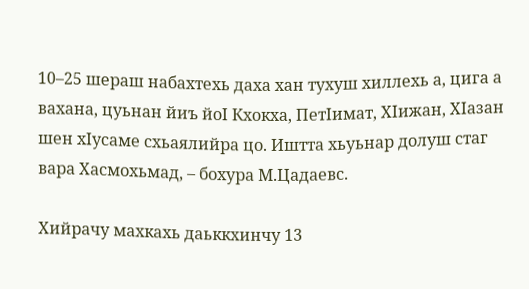10–25 шераш набахтехь даха хан тухуш хиллехь а, цига а вахана, цуьнан йиъ йоI Кхокха, ПетIимат, ХIижан, ХIазан шен хIусаме схьаялийра цо. Иштта хьуьнар долуш стаг вара Хасмохьмад, – бохура М.Цадаевс.

Хийрачу махкахь даьккхинчу 13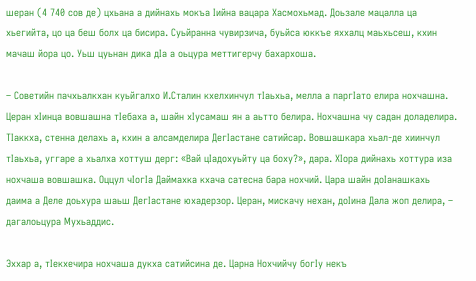шеран (4 740 сов де) цхьана а дийнахь мокъа Iийна вацара Хасмохьмад. Доьзале мацалла ца хьегийта, цо ца беш болх ца бисира. Суьйранна чувирзича, буьйса юккъе яххалц маьхьсеш, кхин мачаш йора цо. Уьш цуьнан дика дIа а оьцура меттигерчу бахархоша.

– Советийн пачхьалкхан куьйгалхо И.Сталин кхелхинчул тIаьхьа, мелла а паргIато елира нохчашна. Церан хIинца вовшашна тIебаха а, шайн хIусамаш ян а аьтто белира. Нохчашна чу садан доладелира. ТIаккха, стенна делахь а, кхин а алсамделира ДегIастане сатийсар. Вовшашкара хьал-де хиинчул тIаьхьа, уггаре а хьалха хоттуш дерг: «Вай цIадохуьйту ца боху?», дара. ХIора дийнахь хоттура иза нохчаша вовшашка. Оццул чIогIа Даймахка кхача сатесна бара нохчий. Цара шайн доIанашкахь даима а Деле доьхура шаьш ДегIастане юхадерзор. Церан, мискачу нехан, доIина Дала жоп делира, – дагалоьцура Мухьаддис.

Эххар а, тIекхечира нохчаша дукха сатийсина де. Царна Нохчийчу богIу некъ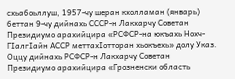схьабоьллуш, 1957-чу шеран кхолламан (январь) беттан 9-чу дийнахь СССР-н Лакхарчу Советан Президиумо арахийцира «РСФСР-на юкъахь Нохч-ГIалгIайн АССР меттахIотторан хьокъехь» долу Указ. Оццу дийнахь РСФСР-н Лакхарчу Советан Президиумо арахийцира «Грозненски область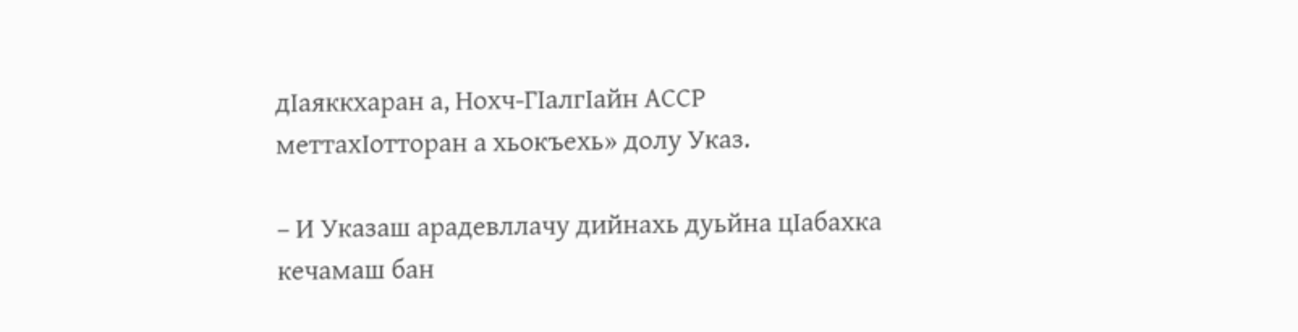дIаяккхаран а, Нохч-ГIалгIайн АССР меттахIотторан а хьокъехь» долу Указ.

– И Указаш арадевллачу дийнахь дуьйна цIабахка кечамаш бан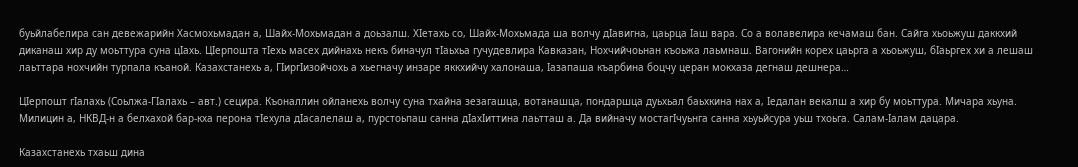буьйлабелира сан девежарийн Хасмохьмадан а, Шайх-Мохьмадан а доьзалш. ХIетахь со, Шайх-Мохьмада ша волчу дIавигна, цаьрца Iаш вара. Со а волавелира кечамаш бан. Сайга хьоьжуш даккхий диканаш хир ду моьттура суна цIахь. ЦIерпошта тIехь масех дийнахь некъ биначул тIаьхьа гучудевлира Кавказан, Нохчийчоьнан къоьжа лаьмнаш. Вагонийн корех цаьрга а хьоьжуш, бIаьргех хи а лешаш лаьттара нохчийн турпала къаной. Казахстанехь а, ГIиргIизойчохь а хьегначу инзаре яккхийчу халонаша, Iазапаша къарбина боцчу церан мокхаза дегнаш дешнера…

ЦIерпошт гIалахь (Соьлжа-ГIалахь – авт.) сецира. Къоналлин ойланехь волчу суна тхайна зезагашца, вотанашца, пондаршца дуьхьал баьхкина нах а, Iедалан векалш а хир бу моьттура. Мичара хьуна. Милицин а, НКВД-н а белхахой бар-кха перона тIехула дIасалелаш а, пурстоьпаш санна дIахIиттина лаьтташ а. Да вийначу мостагIчуьнга санна хьуьйсура уьш тхоьга. Салам-Iалам дацара.

Казахстанехь тхаьш дина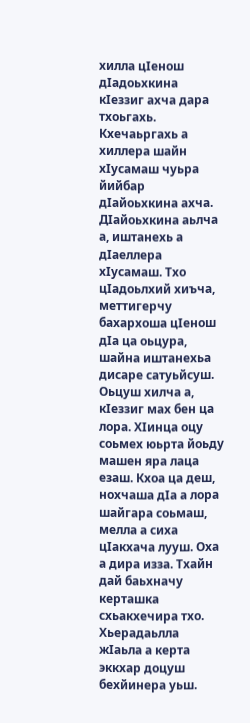хилла цIенош дIадоьхкина кIеззиг ахча дара тхоьгахь. Кхечаьргахь а хиллера шайн хIусамаш чуьра йийбар дIайоьхкина ахча. ДIайоьхкина аьлча а, иштанехь а дIаеллера хIусамаш. Тхо цIадоьлхий хиъча, меттигерчу бахархоша цIенош дIа ца оьцура, шайна иштанехьа дисаре сатуьйсуш. Оьцуш хилча а, кIеззиг мах бен ца лора. ХIинца оцу соьмех юьрта йоьду машен яра лаца езаш. Кхоа ца деш, нохчаша дIа а лора шайгара соьмаш, мелла а сиха цIакхача лууш. Оха а дира изза. Тхайн дай баьхначу керташка схьакхечира тхо. Хьерадаьлла жIаьла а керта эккхар доцуш бехйинера уьш.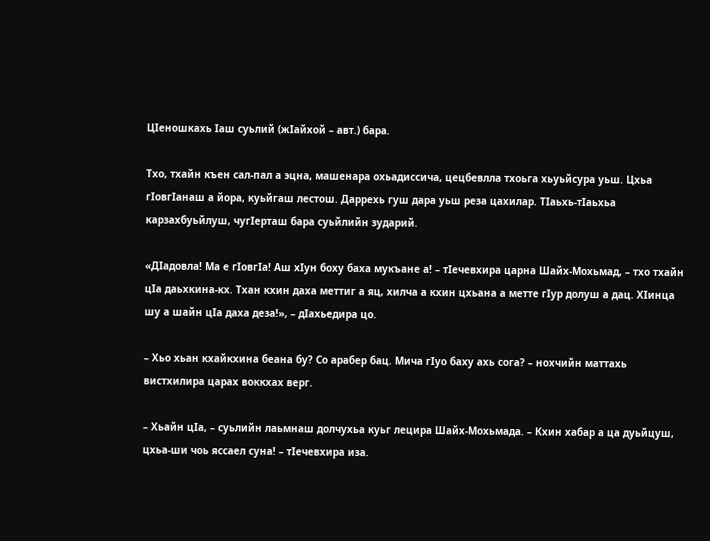ЦIеношкахь Iаш суьлий (жIайхой – авт.) бара.

Тхо, тхайн къен сал-пал а эцна, машенара охьадиссича, цецбевлла тхоьга хьуьйсура уьш. Цхьа гIовгIанаш а йора, куьйгаш лестош. Даррехь гуш дара уьш реза цахилар. ТIаьхь-тIаьхьа карзахбуьйлуш, чугIерташ бара суьйлийн зударий.

«ДIадовла! Ма е гIовгIа! Аш хIун боху баха мукъане а! – тIечевхира царна Шайх-Мохьмад, – тхо тхайн цIа даьхкина-кх. Тхан кхин даха меттиг а яц, хилча а кхин цхьана а метте гIур долуш а дац. ХIинца шу а шайн цIа даха деза!», – дIахьедира цо.

– Хьо хьан кхайкхина беана бу? Со арабер бац. Мича гIуо баху ахь сога? – нохчийн маттахь вистхилира царах воккхах верг.

– Хьайн цIа, – суьлийн лаьмнаш долчухьа куьг лецира Шайх-Мохьмада. – Кхин хабар а ца дуьйцуш, цхьа-ши чоь яссаел суна! – тIечевхира иза.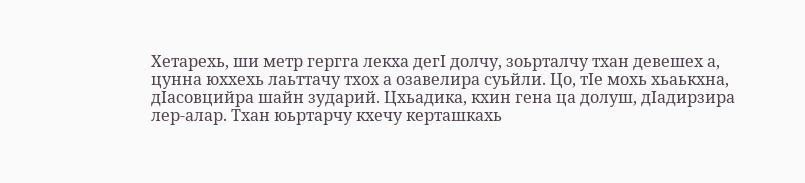Хетарехь, ши метр гергга лекха дегI долчу, зоьрталчу тхан девешех а, цунна юххехь лаьттачу тхох а озавелира суьйли. Цо, тIе мохь хьаькхна, дIасовцийра шайн зударий. Цхьадика, кхин гена ца долуш, дIадирзира лер-алар. Тхан юьртарчу кхечу керташкахь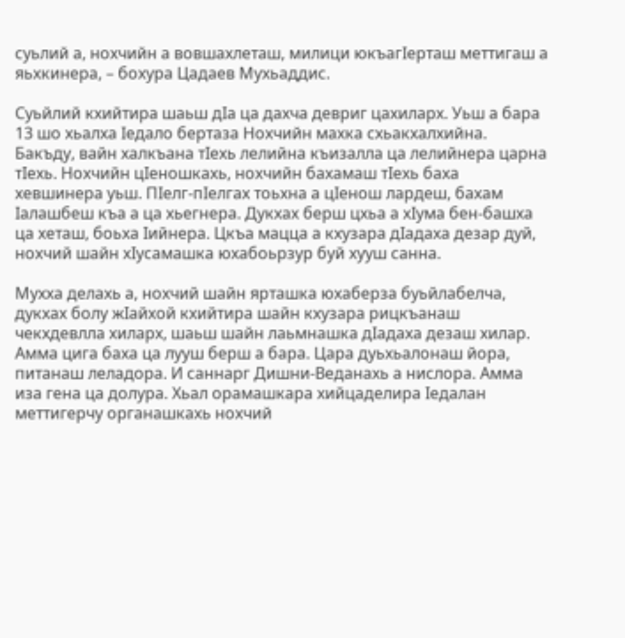суьлий а, нохчийн а вовшахлеташ, милици юкъагIерташ меттигаш а яьхкинера, – бохура Цадаев Мухьаддис.

Суьйлий кхийтира шаьш дIа ца дахча девриг цахиларх. Уьш а бара 13 шо хьалха Iедало бертаза Нохчийн махка схьакхалхийна. Бакъду, вайн халкъана тIехь лелийна къизалла ца лелийнера царна тIехь. Нохчийн цIеношкахь, нохчийн бахамаш тIехь баха хевшинера уьш. ПIелг-пIелгах тоьхна а цIенош лардеш, бахам Iалашбеш къа а ца хьегнера. Дукхах берш цхьа а хIума бен-башха ца хеташ, боьха Iийнера. Цкъа мацца а кхузара дIадаха дезар дуй, нохчий шайн хIусамашка юхабоьрзур буй хууш санна.

Мухха делахь а, нохчий шайн ярташка юхаберза буьйлабелча, дукхах болу жIайхой кхийтира шайн кхузара рицкъанаш чекхдевлла хиларх, шаьш шайн лаьмнашка дIадаха дезаш хилар. Амма цига баха ца лууш берш а бара. Цара дуьхьалонаш йора, питанаш леладора. И саннарг Дишни-Веданахь а нислора. Амма иза гена ца долура. Хьал орамашкара хийцаделира Iедалан меттигерчу органашкахь нохчий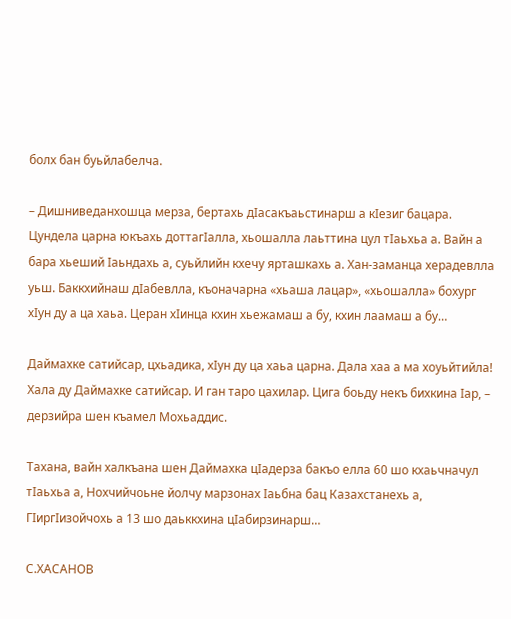болх бан буьйлабелча.

– Дишниведанхошца мерза, бертахь дIасакъаьстинарш а кIезиг бацара. Цундела царна юкъахь доттагIалла, хьошалла лаьттина цул тIаьхьа а. Вайн а бара хьеший Iаьндахь а, суьйлийн кхечу ярташкахь а. Хан-заманца херадевлла уьш. Баккхийнаш дIабевлла, къоначарна «хьаша лацар», «хьошалла» бохург хIун ду а ца хаьа. Церан хIинца кхин хьежамаш а бу, кхин лаамаш а бу…

Даймахке сатийсар, цхьадика, хIун ду ца хаьа царна. Дала хаа а ма хоуьйтийла! Хала ду Даймахке сатийсар. И ган таро цахилар. Цига боьду некъ бихкина Iар, – дерзийра шен къамел Мохьаддис.

Тахана, вайн халкъана шен Даймахка цIадерза бакъо елла 60 шо кхаьчначул тIаьхьа а, Нохчийчоьне йолчу марзонах Iаьбна бац Казахстанехь а, ГIиргIизойчохь а 13 шо даьккхина цIабирзинарш…

С.ХАСАНОВ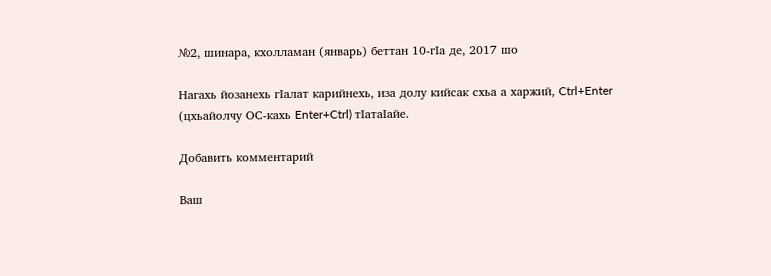№2, шинара, кхолламан (январь) беттан 10-гIа де, 2017 шо

Нагахь йозанехь гIалат карийнехь, иза долу кийсак схьа а харжий, Ctrl+Enter (цхьайолчу ОС-кахь Enter+Ctrl) тIатаIайе.

Добавить комментарий

Ваш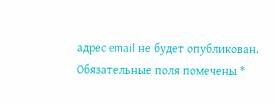адрес email не будет опубликован. Обязательные поля помечены *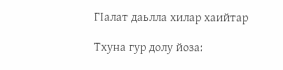ГIалат даьлла хилар хаийтар

Тхуна гур долу йоза: